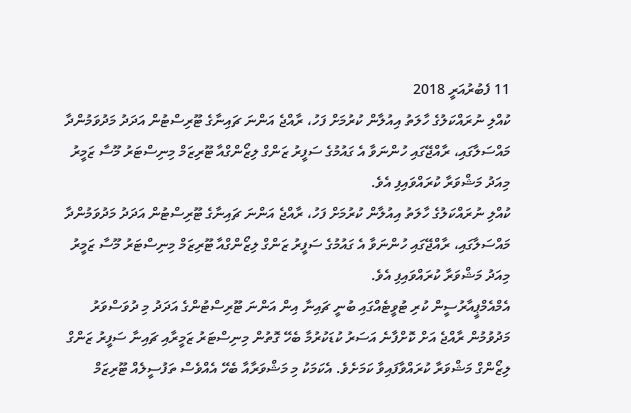11 ފެބުރުއަރީ 2018
ކުއްލި ނުރައްކަލުގެ ހާލަތު އިއުލާން ކުރުމަށް ފަހު، ރާއްޖެ އަންނަ ޗައިނާގެ ޓޫރިސްޓުން އަދަދު މަދުވަމުންދާ މައްސަލާގައި، ރާއްޖޭގައި ހުންނަވާ އެ ގައުމުގެ ސަފީރު ޒަންގް ލިޒޯންގްއާ ޓޫރިޒަމް މިނިސްޓަރު މޫސާ ޒަމީރު މިއަދު މަޝްވަރާ ކުރައްވައިފި އެވެ.
ކުއްލި ނުރައްކަލުގެ ހާލަތު އިއުލާން ކުރުމަށް ފަހު، ރާއްޖެ އަންނަ ޗައިނާގެ ޓޫރިސްޓުން އަދަދު މަދުވަމުންދާ މައްސަލާގައި، ރާއްޖޭގައި ހުންނަވާ އެ ގައުމުގެ ސަފީރު ޒަންގް ލިޒޯންގްއާ ޓޫރިޒަމް މިނިސްޓަރު މޫސާ ޒަމީރު މިއަދު މަޝްވަރާ ކުރައްވައިފި އެވެ.
އެމްއެމްޕީއާރުސީން ކުރި ޓުވީޓެއްގައި ބުނީ ޗައިނާ އިން އަންނަ ޓޫރިސްޓުންގެ އަދަދު މި ދުވަސްވަރު މަދުވުމުން ރާއްޖެ އަށް ކޮށްފާނެ އަސަރު ކުޑަކުރުމާ ބެހޭ ގޮތުން މިނިސްޓަރު ޒަމީރާއި ޗައިނާ ސަފީރު ޒަންގް ލިޒޯންގް މަޝްވަރާ ކުރައްވާފައިވާ ކަމަށެވެ. އެކަމަކު މި މަޝްވަރާއާ ބެހޭ އެއްވެސް ތަފުސީލެއް ޓޫރިޒަމް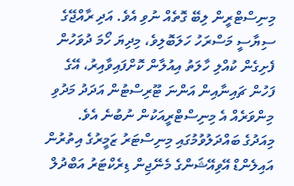މިނިސްޓްރީން ލިބޭ ގޮތެއް ނުވި އެވެ. އަދި ރާއްޖޭގެ ސިޔާސީ މަސްރަހު ހަލަބޮލިވެ، މިދިޔަ ހޯމަ ދުވަހުން ފެށިގެން ކުއްލި ހާލަތު އިއުލާން ކޮށްފައިވާއިރު، އޭގެ ފަހުން ޗައިނާއިން އަންނަ ޓޫރިސްޓުން އަދަދު މަދުވި މިންވަރެއް އެ މިނިސްޓްރީއަކުން ނުބުނެ އެވެ.
މިއަދުގެ ބައްދަލުވުމުގައި މިނިސްޓަރު ޒަމީރުގެ އިތުރުން އައިލެންޑް އޭވިއޭޝަންގެ މެނޭޖިން ޑިރެކްޓަރު އަބްދުލް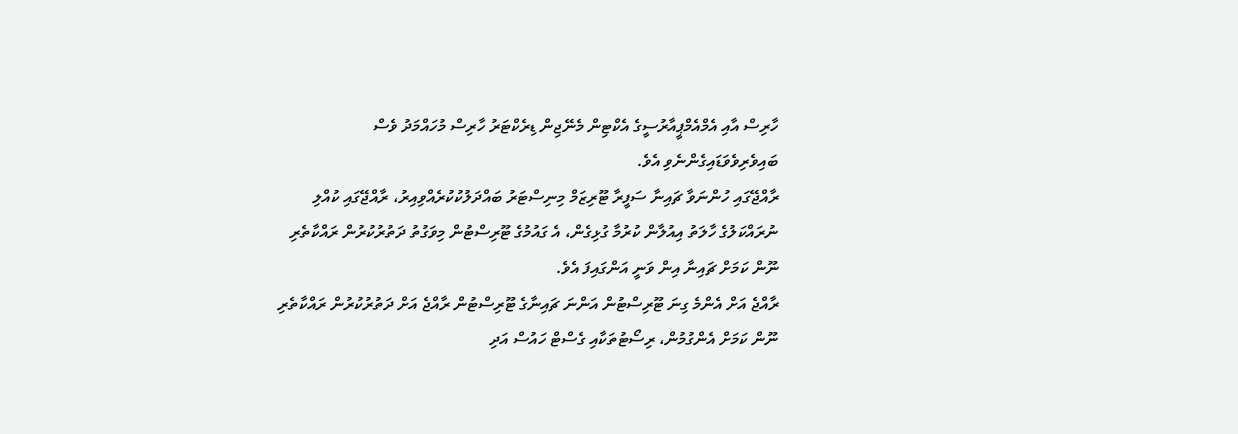ހާރިސް އާއި އެމްއެމްޕީއާރުސީގެ އެކްޓިން މެނޭޖިން ޑިރެކްޓަރު ހާރިސް މުހައްމަދު ވެސް ބައިވެރިވެވަޑައިގެންނެވި އެވެ.
ރާއްޖޭގައި ހުންނަވާ ޗައިނާ ސަފީރާ ޓޫރިޒަމް މިނިސްޓަރު ބައްދަލުކުކުރެއްވިއިރު، ރާއްޖޭގައި ކުއްލި ނުރައްކަލުގެ ހާލަތު އިއުލާން ކުރުމާ ގުޅިގެން، އެ ގައުމުގެ ޓޫރިސްޓުން މިވަގުތު ދަތުރުކުރުން ރައްކާތެރި ނޫން ކަމަށް ޗައިނާ އިން ވަނީ އަންގައިފަ އެވެ.
ރާއްޖެ އަށް އެންމެ ގިނަ ޓޫރިސްޓުން އަންނަ ޗައިނާގެ ޓޫރިސްޓުން ރާއްޖެ އަށް ދަތުރުކުރުން ރައްކާތެރި ނޫން ކަމަށް އެންގުމުން، ރިސޯޓުތަކާއި ގެސްޓް ހައުސް އަދި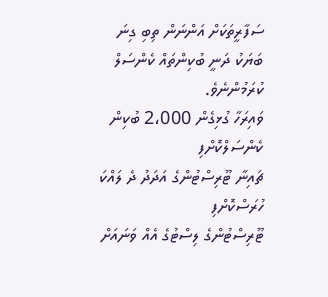ސަފާރީތަކަށް އަންނަން ތިބި ގިނަ ބަޔަކު ދަނީ ބުކިންތައް ކެންސަލް ކުރަމުންނެވެ.
ވައިރަހާ ގުޅިގެން 2،000 ބުކިން ކެންސަލްކޮށްފި
ޗައިނާ ޓޫރިސްޓުންގެ އަދަދު ދެ ލައްކަ ހުރަސްކޮށްފި
ޓޫރިސްޓުންގެ ލިސްޓުގެ އެއް ވަނައަށް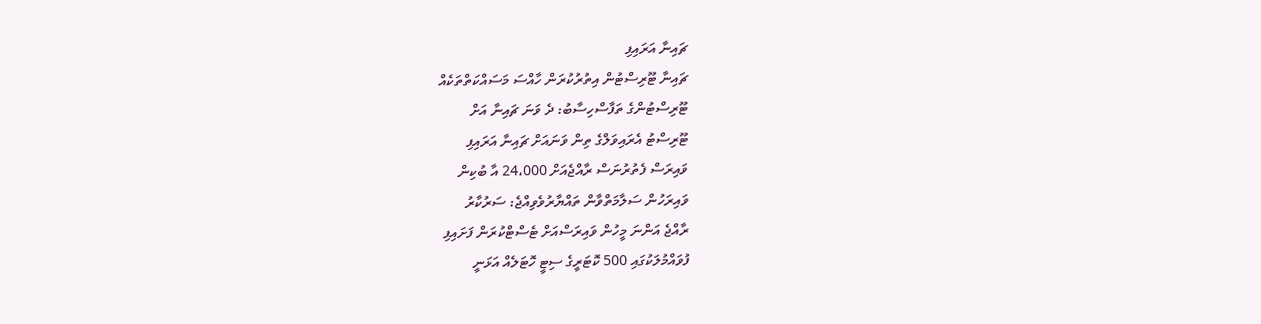ޗައިނާ އަރައިފި
ޗައިނާ ޓޫރިސްޓުން އިތުރުކުރަން ހާއްސަ މަސައްކަތްތަކެއް
ޓޫރިސްޓުންގެ ތަފާސްހިސާބު: ދެ ވަނަ ޗައިނާ އަށް
ޓޫރިސްޓު އެރައިވަލްގެ ތިން ވަނައަށް ޗައިނާ އަރައިފި
ވައިރަސް ފެތުރުނަސް ރާއްޖެއަށް 24،000 އާ ބުކިން
ވައިރަހުން ސަލާމަތްވާން ތައްޔާރުވެވިއްޖެ: ސަރުކާރު
ރާއްޖެ އަންނަ މީހުން ވައިރަސްއަށް ޓެސްޓްކުރަން ފަށައިފި
ފުވައްމުލަކުގައި 500 ކޮޓަރީގެ ސިޓީ ހޮޓަލެއް އަޅަނީ